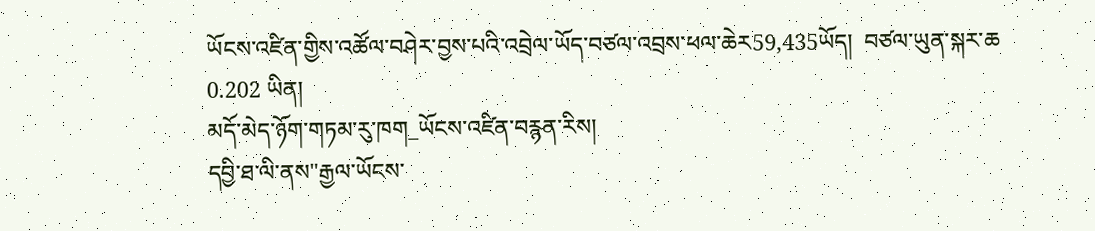ཡོངས་འཛིན་གྱིས་འཚོལ་བཤེར་བྱས་པའི་འབྲེལ་ཡོད་བཙལ་འབྲས་ཕལ་ཆེར59,435ཡོད།  བཙལ་ཡུན་སྐར་ཆ 0.202 ཡིན།
མདོ་མེད་ཉོག་གཏམ་རུ་ཁག_ཡོངས་འཛིན་བརྙན་རིས།
དབྱི་ཐ་ལི་ནས"རྒྱལ་ཡོངས་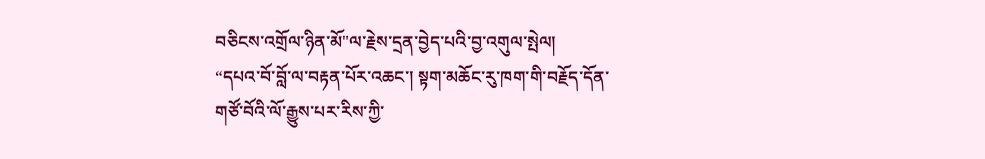བཅིངས་འགྲོལ་ཉིན་མོ"ལ་རྗེས་དྲན་བྱེད་པའི་བྱ་འགུལ་སྤེལ།
“དཔའ་བོ་བློ་ལ་བརྟན་པོར་འཆང་། སྟག་མཆོང་རུ་ཁག་གི་བརྗོད་དོན་གཙོ་བོའི་ལོ་རྒྱུས་པར་རིས་ཀྱི་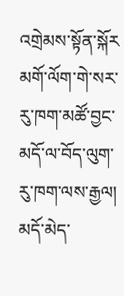འགྲེམས་སྟོན་སྐོར
མགོ་ལོག་གེ་སར་རུ་ཁག་མཚོ་བྱང་མདོ་ལ་བོད་ལུག་རུ་ཁག་ལས་རྒྱལ།
མདོ་མེད་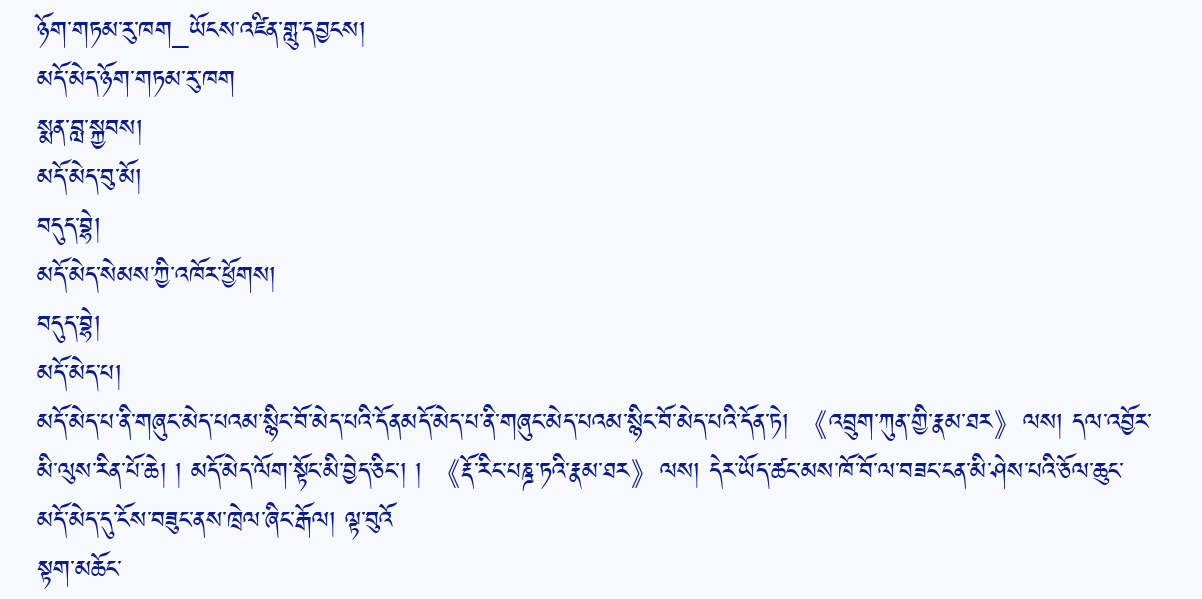ཉོག་གཏམ་རུ་ཁག_ཡོངས་འཛིན་གླུ་དབྱངས།
མདོ་མེད་ཉོག་གཏམ་རུ་ཁག
སྨན་བླ་སྐྱབས།
མདོ་མེད་བུ་མོ།
བདུད་བྷེ།
མདོ་མེད་སེམས་ཀྱི་འཁོར་ཕྱོགས།
བདུད་བྷེ།
མདོ་མེད་པ།
མདོ་མེད་པ་ནི་གཞུང་མེད་པའམ་སྙིང་བོ་མེད་པའི་དོནམདོ་མེད་པ་ནི་གཞུང་མེད་པའམ་སྙིང་བོ་མེད་པའི་དོན་ཏེ། 《འབྲུག་ཀུན་གྱི་རྣམ་ཐར》ལས། དལ་འབྱོར་མི་ལུས་རིན་པོ་ཆེ། ། མདོ་མེད་ལོག་སྟོང་མི་བྱེད་ཅིང་། ། 《རྡོ་རིང་པཎྜ་ཏའི་རྣམ་ཐར》ལས། དེར་ཡོད་ཚང་མས་ཁོ་བོ་ལ་བཟང་ངན་མི་ཤེས་པའི་ཅོལ་ཆུང་མདོ་མེད་དུ་ངོས་བཟུང་ནས་ཁྲེལ་ཞིང་རྒོལ། ལྟ་བུའོ
སྟག་མཆོང་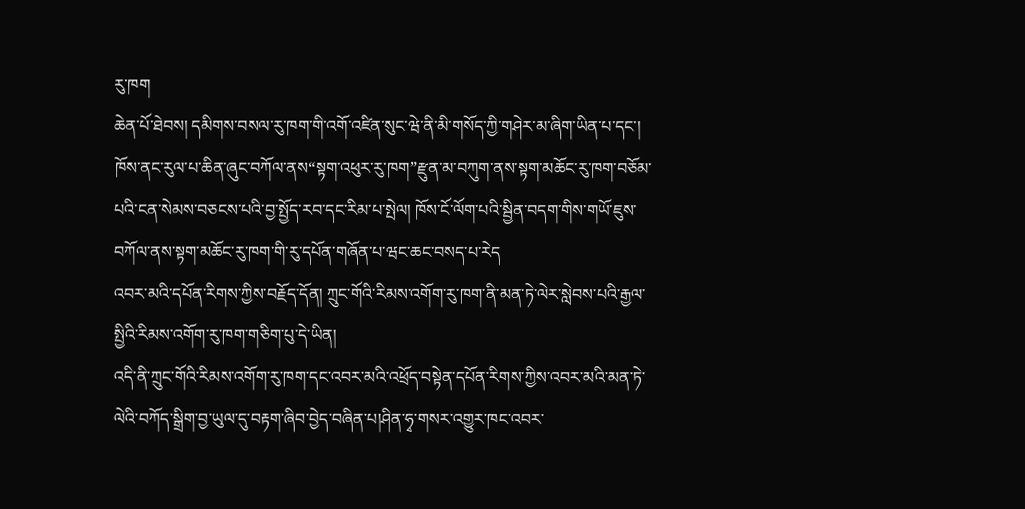རུ་ཁག
ཆེན་པོ་ཐེབས། དམིགས་བསལ་རུ་ཁག་གི་འགོ་འཛིན་སུང་ཝེ་ནི་མི་གསོད་ཀྱི་གཤེར་མ་ཞིག་ཡིན་པ་དང་། ཁོས་ནང་རུལ་པ་ཆིན་ཞུང་བཀོལ་ནས“སྟག་འཕུར་རུ་ཁག”རྫུན་མ་བཀུག་ནས་སྟག་མཆོང་རུ་ཁག་བཅོམ་པའི་ངན་སེམས་བཅངས་པའི་བྱ་སྤྱོད་རབ་དང་རིམ་པ་སྤེལ། ཁོས་ངོ་ལོག་པའི་སྦྱིན་བདག་གིས་གཡོ་ཇུས་བཀོལ་ནས་སྟག་མཆོང་རུ་ཁག་གི་རུ་དཔོན་གཞོན་པ་ཝང་ཆང་བསད་པ་རེད
འབར་མའི་དཔོན་རིགས་ཀྱིས་བརྗོད་དོན། ཀྲུང་གོའི་རིམས་འགོག་རུ་ཁག་ནི་མན་ཏེ་ལེར་སླེབས་པའི་རྒྱལ་སྤྱིའི་རིམས་འགོག་རུ་ཁག་གཅིག་པུ་དེ་ཡིན།
འདི་ནི་ཀྲུང་གོའི་རིམས་འགོག་རུ་ཁག་དང་འབར་མའི་འཕྲོད་བསྟེན་དཔོན་རིགས་ཀྱིས་འབར་མའི་མན་ཏེ་ལེའི་བཀོད་སྒྲིག་བྱ་ཡུལ་དུ་བརྟག་ཞིབ་བྱེད་བཞིན་པ།ཤིན་ཧྭ་གསར་འགྱུར་ཁང་འབར་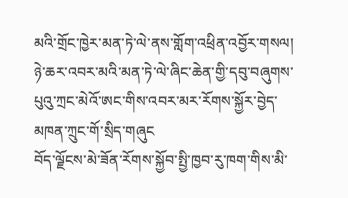མའི་གྲོང་ཁྱེར་མན་ཏེ་ལེ་ནས་གློག་འཕྲིན་འབྱོར་གསལ། ཉེ་ཆར་འབར་མའི་མན་ཏེ་ལེ་ཞིང་ཆེན་གྱི་དབུ་བཞུགས་པུའུ་ཀྲང་མེའོ་ཨང་གིས་འབར་མར་རོགས་སྐྱོར་བྱེད་མཁན་ཀྲུང་གོ་སྲིད་གཞུང
བོད་ལྗོངས་མེ་ཟོན་རོགས་སྐྱོབ་སྤྱི་ཁྱབ་རུ་ཁག་གིས་མི་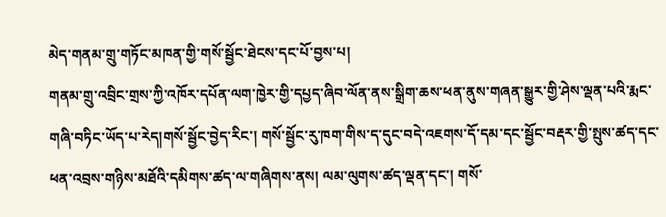མེད་གནམ་གྲུ་གཏོང་མཁན་གྱི་གསོ་སྦྱོང་ཐེངས་དང་པོ་བྱས་པ།
གནམ་གྲུ་འབྲིང་གྲས་ཀྱི་འཁོར་དཔོན་ལག་ཁྱེར་གྱི་དཔྱད་ཞིབ་ལོན་ནས་སྒྲིག་ཆས་ཕན་ནུས་གཞན་སྒྱུར་གྱི་ཤེས་ལྡན་པའི་རྨང་གཞི་བཏིང་ཡོད་པ་རེད།གསོ་སྦྱོང་བྱེད་རིང་། གསོ་སྦྱོང་རུ་ཁག་གིས་ད་དུང་བདེ་འཇགས་དོ་དམ་དང་སྦྱོང་བརྡར་གྱི་སྤུས་ཚད་དང་ཕན་འབྲས་གཉིས་མཐོའི་དམིགས་ཚད་ལ་གཞིགས་ནས། ལམ་ལུགས་ཚད་ལྡན་དང་། གསོ་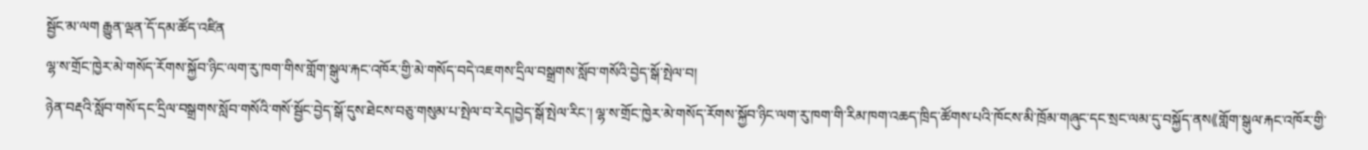སྦྱོང་མ་ལག རྒྱུན་ལྡན་དོ་དམ་ཚོད་འཛིན
ལྷ་ས་གྲོང་ཁྱེར་མེ་གསོད་རོགས་སྐྱོབ་ཉིང་ལག་རུ་ཁག་གིས་གློག་སྒུལ་རྐང་འཁོར་གྱི་མེ་གསོད་བདེ་འཇགས་དྲིལ་བསྒྲགས་སློབ་གསོའི་བྱེད་སྒོ་སྤེལ་བ།
ཉེན་བརྡའི་སློབ་གསོ་དང་དྲིལ་བསྒྲགས་སློབ་གསོའི་གསོ་སྦྱོང་བྱེད་སྒོ་དུས་ཐེངས་བཅུ་གསུམ་པ་སྤེལ་བ་རེད།བྱེད་སྒོ་སྤེལ་རིང་། ལྷ་ས་གྲོང་ཁྱེར་མེ་གསོད་རོགས་སྐྱོབ་ཉིང་ལག་རུ་ཁག་གི་རིམ་ཁག་འཆད་ཁྲིད་ཚོགས་པའི་ཁོངས་མི་ཁྲོམ་གཞུང་དང་སྲང་ལམ་དུ་བསྐྱོད་ནས《གློག་སྒུལ་རྐང་འཁོར་གྱི་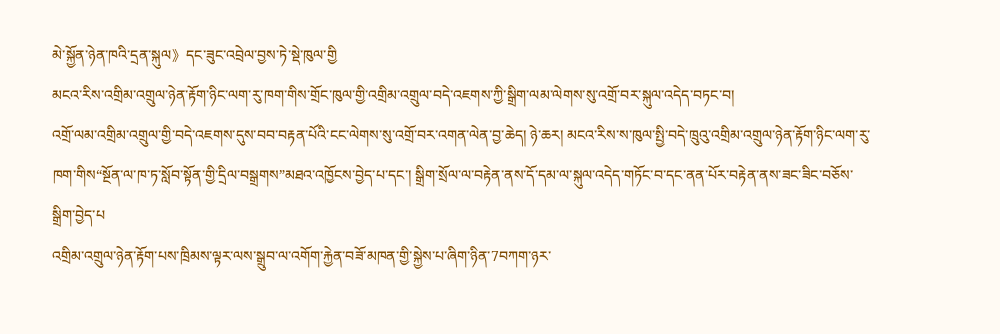མེ་སྐྱོན་ཉེན་ཁའི་དྲན་སྐུལ》དང་ཟུང་འབྲེལ་བྱས་ཏེ་སྡེ་ཁུལ་གྱི
མངའ་རིས་འགྲིམ་འགྲུལ་ཉེན་རྟོག་ཉིང་ལག་རུ་ཁག་གིས་གྲོང་ཁུལ་གྱི་འགྲིམ་འགྲུལ་བདེ་འཇགས་ཀྱི་སྒྲིག་ལམ་ལེགས་སུ་འགྲོ་བར་སྐུལ་འདེད་བཏང་བ།
འགྲོ་ལམ་འགྲིམ་འགྲུལ་གྱི་བདེ་འཇགས་དུས་བབ་བརྟན་པོའི་ངང་ལེགས་སུ་འགྲོ་བར་འགན་ལེན་བྱ་ཆེད། ཉེ་ཆར། མངའ་རིས་ས་ཁུལ་སྤྱི་བདེ་ཁྲུའུ་འགྲིམ་འགྲུལ་ཉེན་རྟོག་ཉིང་ལག་རུ་ཁག་གིས“སྔོན་ལ་ཁ་ཏ་སློབ་སྟོན་གྱི་དྲིལ་བསྒྲགས”མཐའ་འཁྱོངས་བྱེད་པ་དང་། སྒྲིག་སྲོལ་ལ་བརྟེན་ནས་དོ་དམ་ལ་སྐུལ་འདེད་གཏོང་བ་དང་ནན་པོར་བརྟེན་ནས་ཟང་ཟིང་བཅོས་སྒྲིག་བྱེད་པ
འགྲིམ་འགྲུལ་ཉེན་རྟོག་པས་ཁྲིམས་ལྟར་ལས་སྒྲུབ་ལ་འགོག་རྐྱེན་བཟོ་མཁན་གྱི་སྐྱེས་པ་ཞིག་ཉིན་7བཀག་ཉར་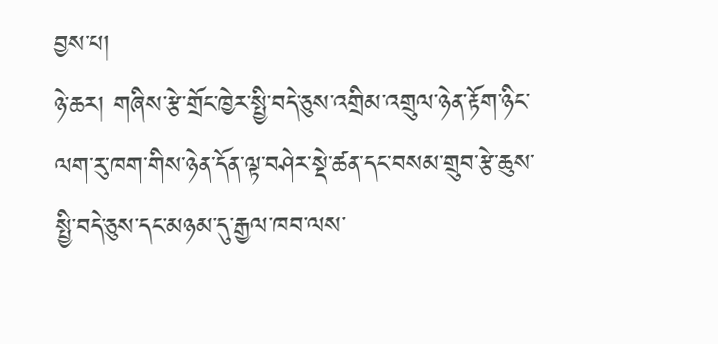བྱས་པ།
ཉེ་ཆར། གཞིས་རྩེ་གྲོང་ཁྱེར་སྤྱི་བདེ་ཅུས་འགྲིམ་འགྲུལ་ཉེན་རྟོག་ཉིང་ལག་རུ་ཁག་གིས་ཉེན་དོན་ལྟ་བཤེར་སྡེ་ཚན་དང་བསམ་གྲུབ་རྩེ་ཆུས་སྤྱི་བདེ་ཅུས་དང་མཉམ་དུ་རྒྱལ་ཁབ་ལས་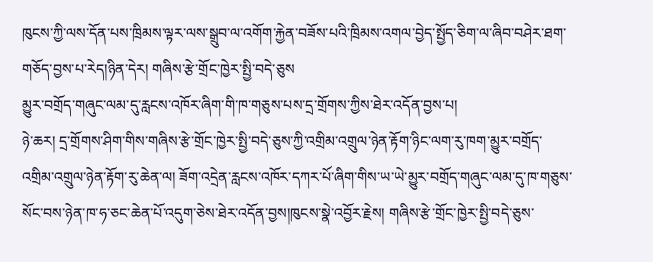ཁུངས་ཀྱི་ལས་དོན་པས་ཁྲིམས་ལྟར་ལས་སྒྲུབ་ལ་འགོག་རྐྱེན་བཟོས་པའི་ཁྲིམས་འགལ་བྱེད་སྤྱོད་ཅིག་ལ་ཞིབ་བཤེར་ཐག་གཅོད་བྱས་པ་རེད།ཉིན་དེར། གཞིས་རྩེ་གྲོང་ཁྱེར་སྤྱི་བདེ་ཅུས
མྱུར་བགྲོད་གཞུང་ལམ་དུ་རླངས་འཁོར་ཞིག་གི་ཁ་གཅུས་པས་དྲ་གྲོགས་ཀྱིས་ཐེར་འདོན་བྱས་པ།
ཉེ་ཆར། དྲ་གྲོགས་ཤིག་གིས་གཞིས་རྩེ་གྲོང་ཁྱེར་སྤྱི་བདེ་ཅུས་ཀྱི་འགྲིམ་འགྲུལ་ཉེན་རྟོག་ཉིང་ལག་རུ་ཁག་མྱུར་བགྲོད་འགྲིམ་འགྲུལ་ཉེན་རྟོག་རུ་ཆེན་ལ། ཟོག་འདྲེན་རླངས་འཁོར་དཀར་པོ་ཞིག་གིས་ཡ་ཡེ་མྱུར་བགྲོད་གཞུང་ལམ་དུ་ཁ་གཅུས་སོང་བས་ཉེན་ཁ་ཧ་ཅང་ཆེན་པོ་འདུག་ཅེས་ཐེར་འདོན་བྱས།ཁུངས་སྣེ་འབྱོར་རྗེས། གཞིས་རྩེ་གྲོང་ཁྱེར་སྤྱི་བདེ་ཅུས་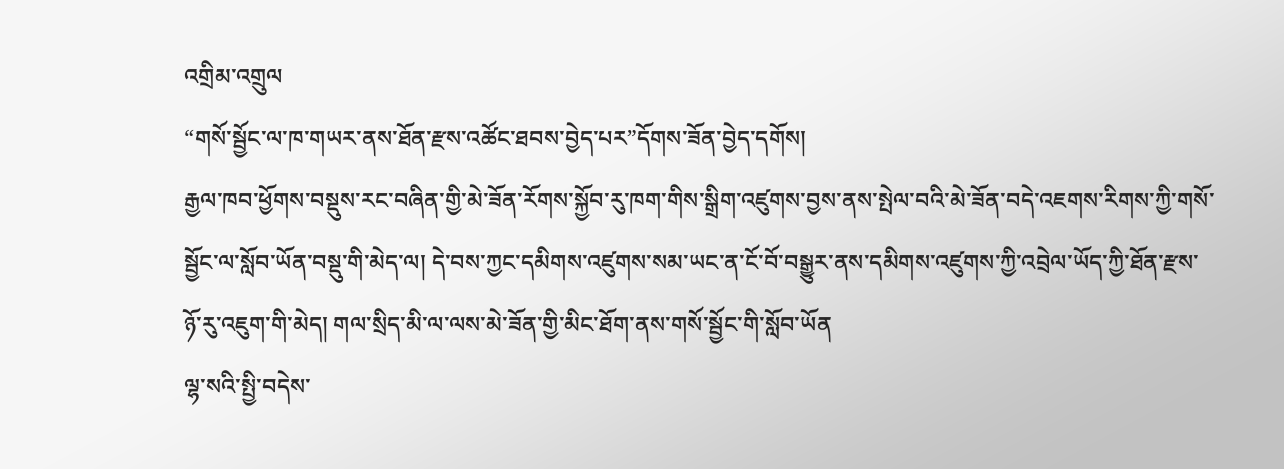འགྲིམ་འགྲུལ
“གསོ་སྦྱོང་ལ་ཁ་གཡར་ནས་ཐོན་རྫས་འཚོང་ཐབས་བྱེད་པར”དོགས་ཟོན་བྱེད་དགོས།
རྒྱལ་ཁབ་ཕྱོགས་བསྡུས་རང་བཞིན་གྱི་མེ་ཟོན་རོགས་སྐྱོབ་རུ་ཁག་གིས་སྒྲིག་འཛུགས་བྱས་ནས་སྤེལ་བའི་མེ་ཟོན་བདེ་འཇགས་རིགས་ཀྱི་གསོ་སྦྱོང་ལ་སློབ་ཡོན་བསྡུ་གི་མེད་ལ། དེ་བས་ཀྱང་དམིགས་འཛུགས་སམ་ཡང་ན་ངོ་བོ་བསྒྱུར་ནས་དམིགས་འཛུགས་ཀྱི་འབྲེལ་ཡོད་ཀྱི་ཐོན་རྫས་ཉོ་རུ་འཇུག་གི་མེད། གལ་སྲིད་མི་ལ་ལས་མེ་ཟོན་གྱི་མིང་ཐོག་ནས་གསོ་སྦྱོང་གི་སློབ་ཡོན
ལྷ་སའི་སྤྱི་བདེས་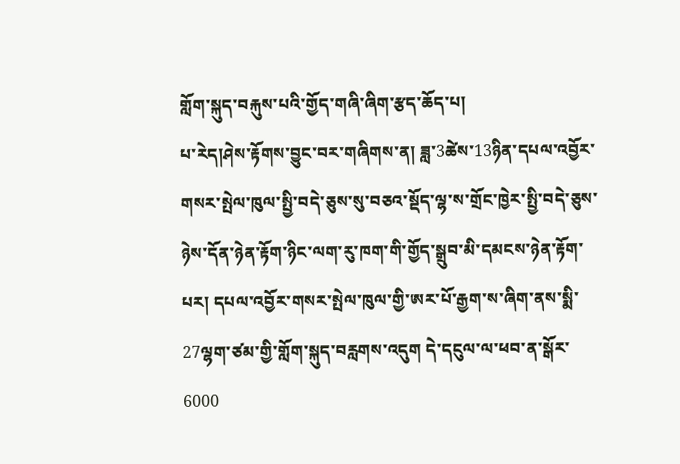གློག་སྐུད་བརྐུས་པའི་གྱོད་གཞི་ཞིག་རྩད་ཆོད་པ།
པ་རེད།ཤེས་རྟོགས་བྱུང་བར་གཞིགས་ན། ཟླ་3ཚེས་13ཉིན་དཔལ་འབྱོར་གསར་སྤེལ་ཁུལ་སྤྱི་བདེ་ཅུས་སུ་བཅའ་སྡོད་ལྷ་ས་གྲོང་ཁྱེར་སྤྱི་བདེ་ཅུས་ཉེས་དོན་ཉེན་རྟོག་ཉིང་ལག་རུ་ཁག་གི་གྱོད་སྒྲུབ་མི་དམངས་ཉེན་རྟོག་པར། དཔལ་འབྱོར་གསར་སྤེལ་ཁུལ་གྱི་ཨར་པོ་རྒྱག་ས་ཞིག་ནས་སྨི་27ལྷག་ཙམ་གྱི་གློག་སྐུད་བརླགས་འདུག དེ་དངུལ་ལ་ཕབ་ན་སྒོར་6000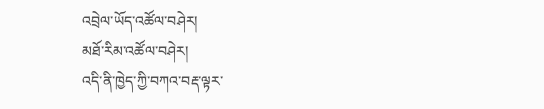འབྲེལ་ཡོད་འཚོལ་བཤེར།
མཐོ་རིམ་འཚོལ་བཤེར།
འདི་ནི་ཁྱེད་ཀྱི་བཀའ་བརྡ་ལྟར་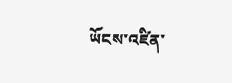ཡོངས་འཛིན་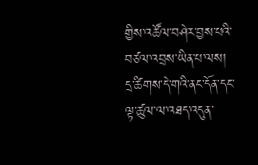གྱིས་འཚོལ་བཤེར་བྱས་པའི་བཙལ་འབྲས་ཡིན་པ་ལས། དྲ་ཚིགས་དེ་གའི་ནང་དོན་དང་ལྟ་ཚུལ་ལ་འཐད་འདུན་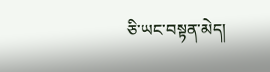ཅི་ཡང་བསྟན་མེད།